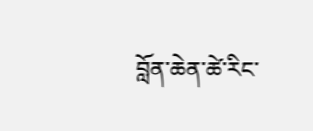བློན་ཆེན་ཚེ་རིང་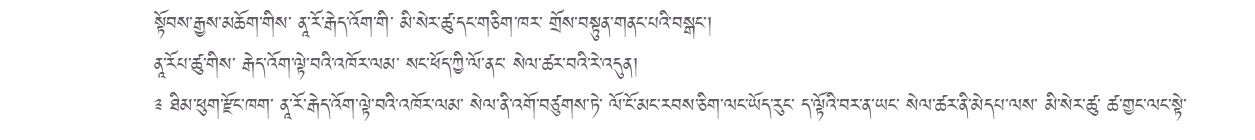སྟོབས་རྒྱས་མཆོག་གིས་ ནཱ་རོ་རྒེད་འོག་གི་ མི་སེར་ཚུ་དང་གཅིག་ཁར་ གྲོས་བསྟུན་གནང་པའི་བསྒང་།
ནཱ་རོཔ་ཚུ་གིས་ རྒེད་འོག་ལྟེ་བའི་འཁོར་ལམ་ སང་ཕོད་ཀྱི་ལོ་ནང་ སེལ་ཚར་བའི་རེ་འདུན།
༉ ཐིམ་ཕུག་རྫོང་ཁག་ ནཱ་རོ་རྒེད་འོག་ལྟེ་བའི་འཁོར་ལམ་ སེལ་ནི་འགོ་བཙུགས་ཏེ་ ལོ་ངོ་མང་རབས་ཅིག་ལང་ཡོད་རུང་ ད་ལྟོའི་བར་ན་ཡང་ སེལ་ཚར་ནི་མེདཔ་ལས་ མི་སེར་ཚུ་ ཚ་གྱང་ལང་སྟེ་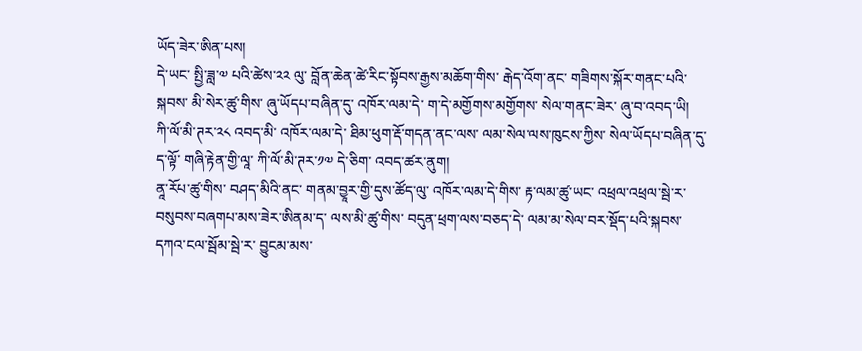ཡོད་ཟེར་ཨིན་པས།
དེ་ཡང་ སྤྱི་ཟླ་༧ པའི་ཚེས་༢༢ ལུ་ བློན་ཆེན་ཚེ་རིང་སྟོབས་རྒྱས་མཆོག་གིས་ རྒེད་འོག་ནང་ གཟིགས་སྐོར་གནང་པའི་སྐབས་ མི་སེར་ཚུ་གིས་ ཞུ་ཡོདཔ་བཞིན་དུ་ འཁོར་ལམ་དེ་ ག་དེ་མགྱོགས་མགྱོགས་ སེལ་གནང་ཟེར་ ཞུ་བ་འབད་ཡི།
ཀི་ལོ་མི་ཊར་༢༨ འབད་མི་ འཁོར་ལམ་དེ་ ཐིམ་ཕུག་རྡོ་གདན་ནང་ལས་ ལམ་སེལ་ལས་ཁུངས་ཀྱིས་ སེལ་ཡོདཔ་བཞིན་དུ་ ད་ལྟོ་ གཞི་རྟེན་གྱི་ལཱ་ ཀི་ལོ་མི་ཊར་༡༧ དེ་ཅིག་ འབད་ཚར་ནུག།
ནཱ་རོཔ་ཚུ་གིས་ བཤད་མིའི་ནང་ གནམ་བྱཱར་གྱི་དུས་ཚོད་ལུ་ འཁོར་ལམ་དེ་གིས་ རྟ་ལམ་ཚུ་ཡང་ འཕྲལ་འཕྲལ་སྦེ་ར་ བསུབས་བཞགཔ་མས་ཟེར་ཨིནམ་ད་ ལས་མི་ཚུ་གིས་ བདུན་ཕྲག་ལས་བཅད་དེ་ ལམ་མ་སེལ་བར་སྡོད་པའི་སྐབས་ དཀའ་ངལ་སྦོམ་སྦེ་ར་ བྱུངམ་མས་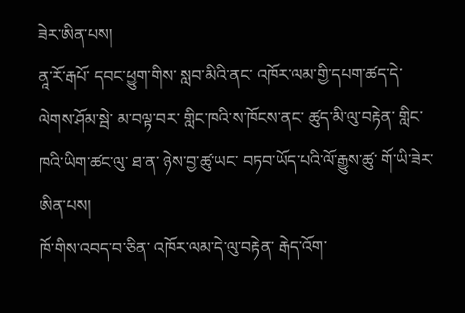ཟེར་ཨིན་པས།
ནཱ་རོ་རྒཔོ་ དབང་ཕྱུག་གིས་ སླབ་མིའི་ནང་ འཁོར་ལམ་གྱི་དཔག་ཚད་དེ་ ལེགས་ཤོམ་སྦེ་ མ་བལྟ་བར་ གླིང་ཁའི་ས་ཁོངས་ནང་ ཚུད་མི་ལུ་བརྟེན་ གླིང་ཁའི་ཡིག་ཚང་ལུ་ ཐ་ན་ ཉེས་བྱ་ཚུ་ཡང་ བཏབ་ཡོད་པའི་ལོ་རྒྱུས་ཚུ་ གོ་ཡི་ཟེར་ཨིན་པས།
ཁོ་གིས་འབད་བ་ཅིན་ འཁོར་ལམ་དེ་ལུ་བརྟེན་ རྒེད་འོག་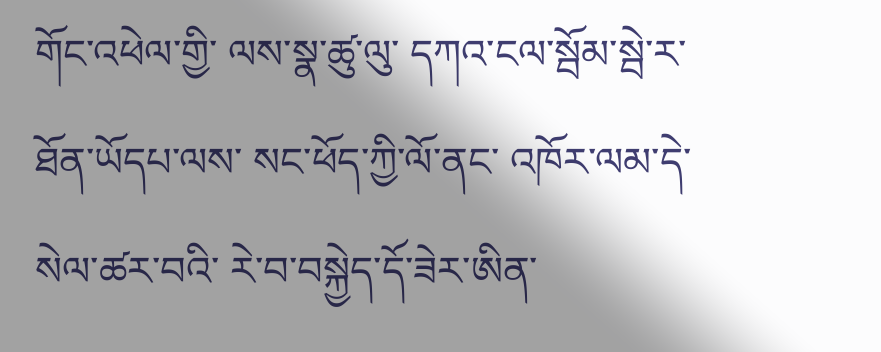གོང་འཕེལ་གྱི་ ལས་སྣ་ཚུ་ལུ་ དཀའ་ངལ་སྦོམ་སྦེ་ར་ ཐོན་ཡོདཔ་ལས་ སང་ཕོད་ཀྱི་ལོ་ནང་ འཁོར་ལམ་དེ་ སེལ་ཚར་བའི་ རེ་བ་བསྐྱེད་དོ་ཟེར་ཨིན་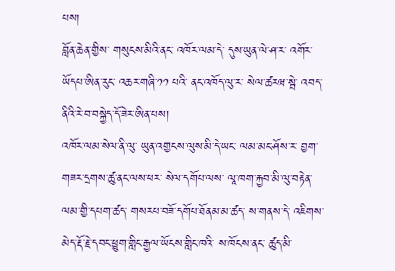པས།
བློན་ཆེན་གྱིས་ གསུངས་མིའི་ནང་ འཁོར་ལམ་དེ་ དུས་ཡུན་ལེ་ཤ་ར་ འགོར་ཡོདཔ་ཨིན་རུང་ འཆར་གཞི་༡༡ པའི་ ནང་འཁོད་ལུ་ར་ སེལ་ཚརཝ་སྦེ་ འབད་ནིའི་རེ་བ་བསྐྱེད་དོ་ཟེར་ཨིན་པས།
འཁོར་ལམ་སེལ་ནི་ལུ་ ཡུན་འགྱངས་ལུས་མི་དེ་ཡང་ ལམ་མང་ཤོས་ར་ བྱག་གཟར་དྲགས་ཚུ་ནང་ལས་ཕར་ སེལ་དགོཔ་ལས་ ལཱ་ཁག་རྐྱབ་མི་ལུ་བརྟེན་ ལམ་གྱི་དཔག་ཚད་ གསརཔ་བཟོ་དགོཔ་ཐོནམ་མ་ཚད་ ས་གནས་དེ་ འཇིགས་མེད་རྡོ་རྗེ་དབང་ཕྱུག་གླིང་རྒྱལ་ཡོངས་གླིང་ཁའི་ ས་ཁོངས་ནང་ ཚུད་མི་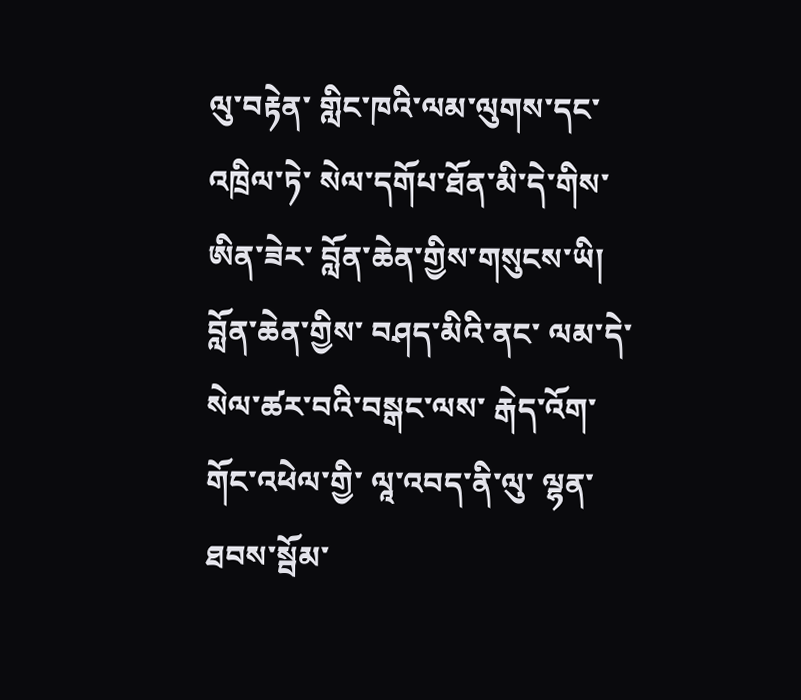ལུ་བརྟེན་ གླིང་ཁའི་ལམ་ལུགས་དང་འཁྲིལ་ཏེ་ སེལ་དགོཔ་ཐོན་མི་དེ་གིས་ཨིན་ཟེར་ བློན་ཆེན་གྱིས་གསུངས་ཡི།
བློན་ཆེན་གྱིས་ བཤད་མིའི་ནང་ ལམ་དེ་ སེལ་ཚར་བའི་བསྒང་ལས་ རྒེད་འོག་གོང་འཕེལ་གྱི་ ལཱ་འབད་ནི་ལུ་ ལྷན་ཐབས་སྦོམ་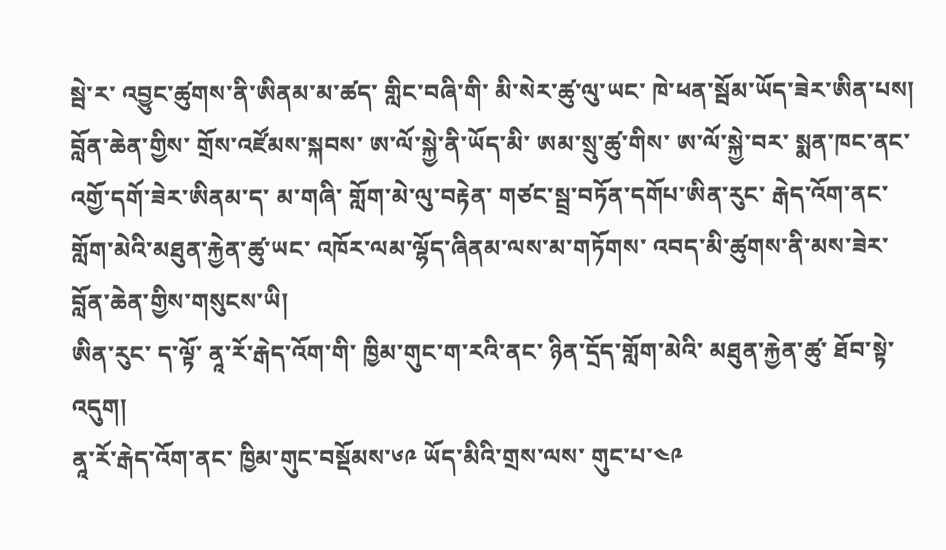སྦེ་ར་ འབྱུང་ཚུགས་ནི་ཨིནམ་མ་ཚད་ གླིང་བཞི་གི་ མི་སེར་ཚུ་ལུ་ཡང་ ཁེ་ཕན་སྦོམ་ཡོད་ཟེར་ཨིན་པས།
བློན་ཆེན་གྱིས་ གྲོས་འཛོམས་སྐབས་ ཨ་ལོ་སྐྱེ་ནི་ཡོད་མི་ ཨམ་སྲུ་ཚུ་གིས་ ཨ་ལོ་སྐྱེ་བར་ སྨན་ཁང་ནང་ འགྱོ་དགོ་ཟེར་ཨིནམ་ད་ མ་གཞི་ གློག་མེ་ལུ་བརྟེན་ གཙང་སྦྲ་བཏོན་དགོཔ་ཨིན་རུང་ རྒེད་འོག་ནང་ གློག་མེའི་མཐུན་རྐྱེན་ཚུ་ཡང་ འཁོར་ལམ་ལྷོད་ཞིནམ་ལས་མ་གཏོགས་ འབད་མི་ཚུགས་ནི་མས་ཟེར་ བློན་ཆེན་གྱིས་གསུངས་ཡི།
ཨིན་རུང་ ད་ལྟོ་ ནཱ་རོ་རྒེད་འོག་གི་ ཁྱིམ་གུང་ག་རའི་ནང་ ཉིན་དྲོད་གློག་མེའི་ མཐུན་རྐྱེན་ཚུ་ ཐོབ་སྟེ་འདུག།
ནཱ་རོ་རྒེད་འོག་ནང་ ཁྱིམ་གུང་བསྡོམས་༦༩ ཡོད་མིའི་གྲས་ལས་ གུང་པ་༤༩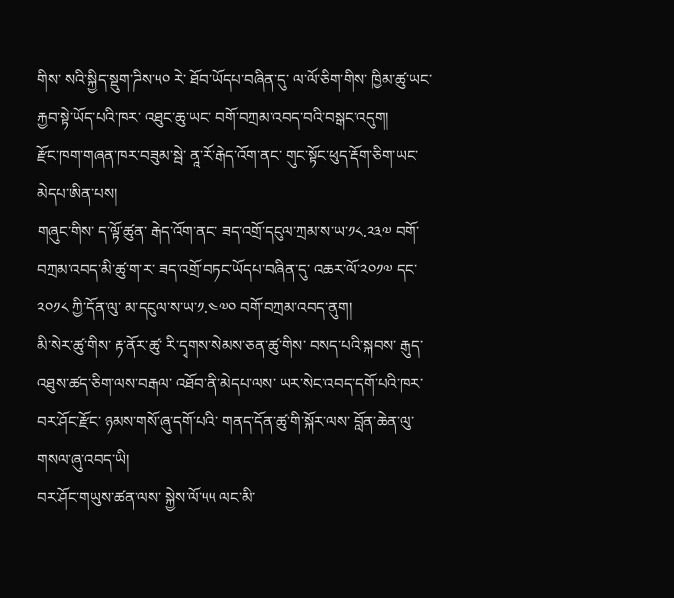གིས་ སའི་སྐྱིད་སྡུག་ཌིས་༥༠ རེ་ ཐོབ་ཡོདཔ་བཞིན་དུ་ ལ་ལོ་ཅིག་གིས་ ཁྱིམ་ཚུ་ཡང་ རྐྱབ་སྟེ་ཡོད་པའི་ཁར་ འཐུང་ཆུ་ཡང་ བགོ་བཀྲམ་འབད་བའི་བསྒང་འདུག།
རྫོང་ཁག་གཞན་ཁར་བཟུམ་སྦེ་ ནཱ་རོ་རྒེད་འོག་ནང་ གུང་སྟོང་ཕུད་རྡོག་ཅིག་ཡང་ མེདཔ་ཨིན་པས།
གཞུང་གིས་ ད་ལྟོ་ཚུན་ རྒེད་འོག་ནང་ ཟད་འགྲོ་དངུལ་ཀྲམ་ས་ཡ་༡༨.༢༣༧ བགོ་བཀྲམ་འབད་མི་ཚུ་ག་ར་ ཟད་འགྲོ་བཏང་ཡོདཔ་བཞིན་དུ་ འཆར་ལོ་༢༠༡༧ དང་༢༠༡༨ ཀྱི་དོན་ལུ་ མ་དངུལ་ས་ཡ་༡.༤༧༠ བགོ་བཀྲམ་འབད་ནུག།
མི་སེར་ཚུ་གིས་ རྟ་ནོར་ཚུ་ རི་དྭགས་སེམས་ཅན་ཚུ་གིས་ བསད་པའི་སྐབས་ རྒུད་འཐུས་ཚད་ཅིག་ལས་བརྒལ་ འཐོབ་ནི་མེདཔ་ལས་ ཡར་སེང་འབད་དགོ་པའི་ཁར་ བར་ཤོང་རྫོང་ ཉམས་གསོ་ཞུ་དགོ་པའི་ གནད་དོན་ཚུ་གི་སྐོར་ལས་ བློན་ཆེན་ལུ་ གསལ་ཞུ་འབད་ཡི།
བར་ཤོང་གཡུས་ཚན་ལས་ སྐྱེས་ལོ་༥༥ ལང་མི་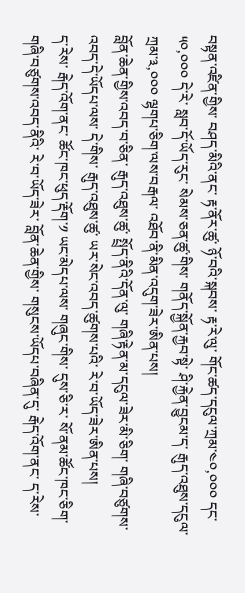བསྟན་འཛིན་གྱིས་ བཤད་མིའི་ནང་ རྟ་ནོར་ཚུ་ ཉོ་བའི་སྐབས་ རྟ་རེ་ལུ་ གོང་ཚད་དངུལ་ཀྲམ་༤༠,༠༠༠ དང་༥༠,༠༠༠ དེ་རེ་ སླབ་དོ་ཡོད་རུང་ སེམས་ཅན་ཚུ་གིས་ གནོད་སྐྱོན་རྐྱབ་སྟེ་ ཤི་རྐྱེན་བྱུངམ་ད་ རྒུད་འཐུས་དངུལ་ཀྲམ་༣,༠༠༠ ལྷགཔ་ཅིག་ལས་བརྒལ་ འཐོབ་ནི་མིན་འདུག་ཟེར་ཨིན་པས།
བློན་ཆེན་གྱིས་འབད་བ་ཅིན་ རྒུད་འཐུས་ཚུ་ སྤྲོད་ནིའི་དོན་ལུ་ གཞི་རྟེན་མ་དངུལ་ཟེར་མི་ཅིག་ གཞི་བཙུགས་འབད་དེ་ཡོདཔ་ལས་ དེ་གིས་ རྒུད་འཐུས་ཚུ་ ཡར་སེང་འབད་ཚུགས་པའི་ རེ་བ་ཡོད་ཟེར་ཨིན་པས།
ད་རེས་ རྒེད་འོག་ནང་ ཚོང་ཁང་ཕུད་རྡོག་༡ ཡང་མེདཔ་ལས་ གཞུང་གིས་ དུས་ཅི་ར་ སོ་ནམ་ཚོང་ཁང་ཅིག་ གཞི་བཙུགས་འབད་ནིའི་ རེ་བ་ཡོད་ཟེར་ བློན་ཆེན་གྱིས་ གསུངས་ཡོདཔ་བཞིན་དུ་ རྒེད་འོག་ནང་ ད་རེས་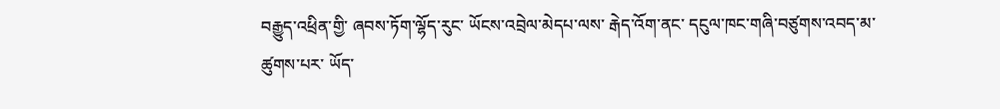བརྒྱུད་འཕྲིན་གྱི་ ཞབས་ཏོག་ལྷོད་རུང་ ཡོངས་འབྲེལ་མེདཔ་ལས་ རྒེད་འོག་ནང་ དངུལ་ཁང་གཞི་བཙུགས་འབད་མ་ཚུགས་པར་ ཡོད་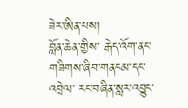ཟེར་ཨིན་པས།
བློན་ཆེན་གྱིས་ རྒེད་འོག་ནང་ གཟིགས་ཞིབ་གནངམ་དང་འབྲེལ་ རང་བཞིན་སླར་འབྱུང་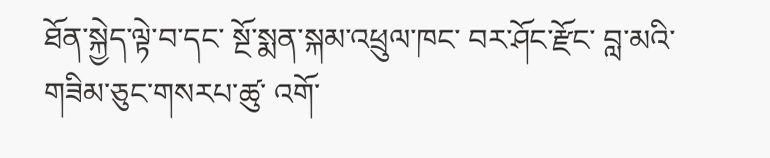ཐོན་སྐྱེད་ལྟེ་བ་དང་ སྔོ་སྨན་སྐམ་འཕྲུལ་ཁང་ བར་ཤོང་རྫོང་ བླ་མའི་གཟིམ་ཅུང་གསརཔ་ཚུ་ འགོ་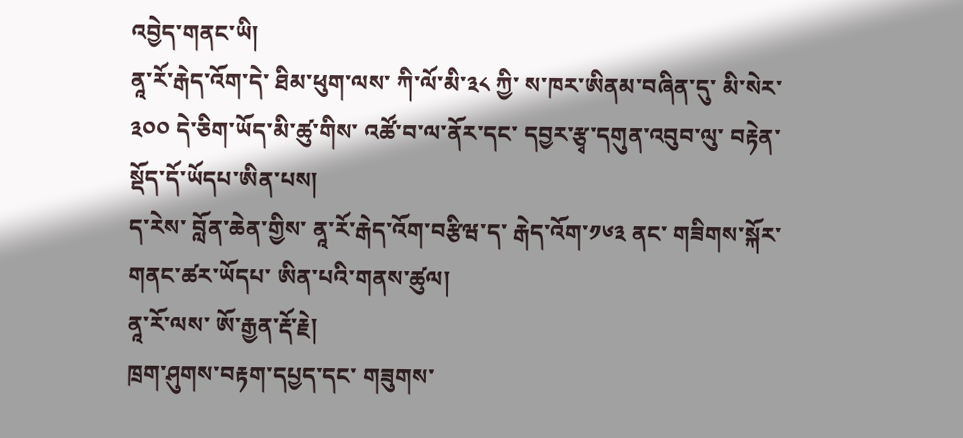འབྱེད་གནང་ཡི།
ནཱ་རོ་རྒེད་འོག་དེ་ ཐིམ་ཕུག་ལས་ ཀི་ལོ་མི་༣༨ ཀྱི་ ས་ཁར་ཨིནམ་བཞིན་དུ་ མི་སེར་༣༠༠ དེ་ཅིག་ཡོད་མི་ཚུ་གིས་ འཚོ་བ་ལ་ནོར་དང་ དབྱར་རྩྭ་དགུན་འབུབ་ལུ་ བརྟེན་སྡོད་དོ་ཡོདཔ་ཨིན་པས།
ད་རེས་ བློན་ཆེན་གྱིས་ ནཱ་རོ་རྒེད་འོག་བརྩིཝ་ད་ རྒེད་འོག་༡༦༣ ནང་ གཟིགས་སྐོར་གནང་ཚར་ཡོདཔ་ ཨིན་པའི་གནས་ཚུལ།
ནཱ་རོ་ལས་ ཨོ་རྒྱན་རྡོ་རྗེ།
ཁྲག་ཤུགས་བརྟག་དཔྱད་དང་ གཟུགས་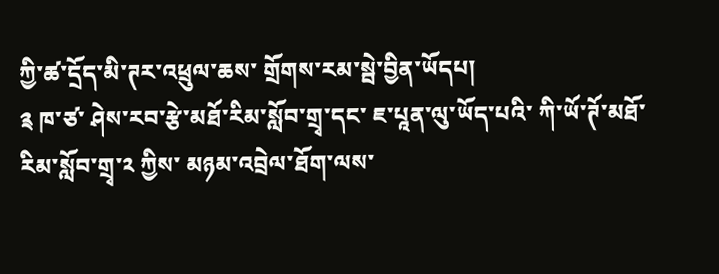ཀྱི་ཚ་དྲོད་མི་ཊར་འཕྲུལ་ཆས་ གྲོགས་རམ་སྦེ་བྱིན་ཡོདཔ།
༉ ཁ་ཙ་ ཤེས་རབ་རྩེ་མཐོ་རིམ་སློབ་གྲྭ་དང་ ཇ་པཱན་ལུ་ཡོད་པའི་ ཀི་ཡོ་ཊོ་མཐོ་རིམ་སློབ་གྲྭ་༢ ཀྱིས་ མཉམ་འབྲེལ་ཐོག་ལས་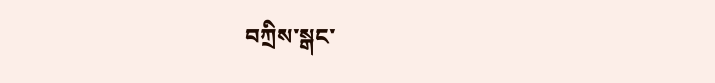བཀྲིས་སྒང་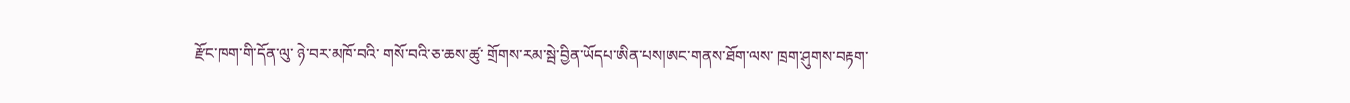རྫོང་ཁག་གི་དོན་ལུ་ ཉེ་བར་མཁོ་བའི་ གསོ་བའི་ཅ་ཆས་ཚུ་ གྲོགས་རམ་སྦེ་བྱིན་ཡོདཔ་ཨིན་པས།ཨང་གནས་ཐོག་ལས་ ཁྲག་ཤུགས་བརྟག་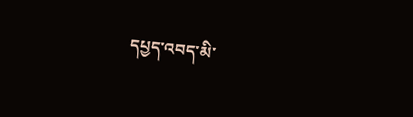དཔྱད་འབད་མི་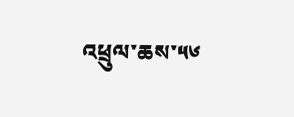འཕྲུལ་ཆས་༥༦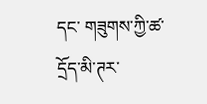དང་ གཟུགས་ཀྱི་ཚ་དྲོད་མི་ཊར་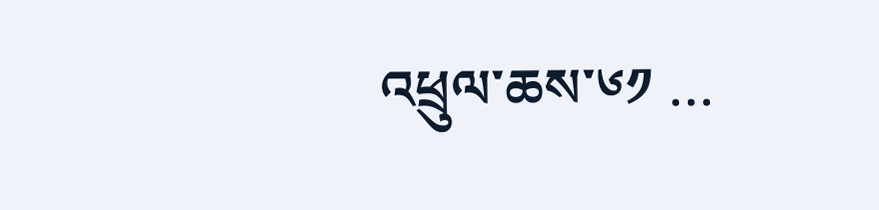འཕྲུལ་ཆས་༦༡ …